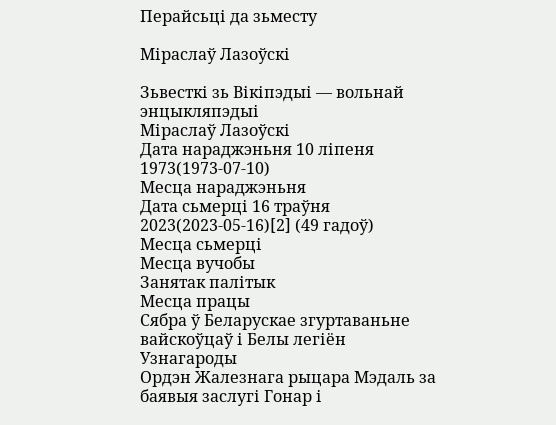Перайсьці да зьместу

Міраслаў Лазоўскі

Зьвесткі зь Вікіпэдыі — вольнай энцыкляпэдыі
Міраслаў Лазоўскі
Дата нараджэньня 10 ліпеня 1973(1973-07-10)
Месца нараджэньня
Дата сьмерці 16 траўня 2023(2023-05-16)[2] (49 гадоў)
Месца сьмерці
Месца вучобы
Занятак палітык
Месца працы
Сябра ў Беларускае згуртаваньне вайскоўцаў і Белы легіён
Узнагароды
Ордэн Жалезнага рыцара Мэдаль за баявыя заслугі Гонар і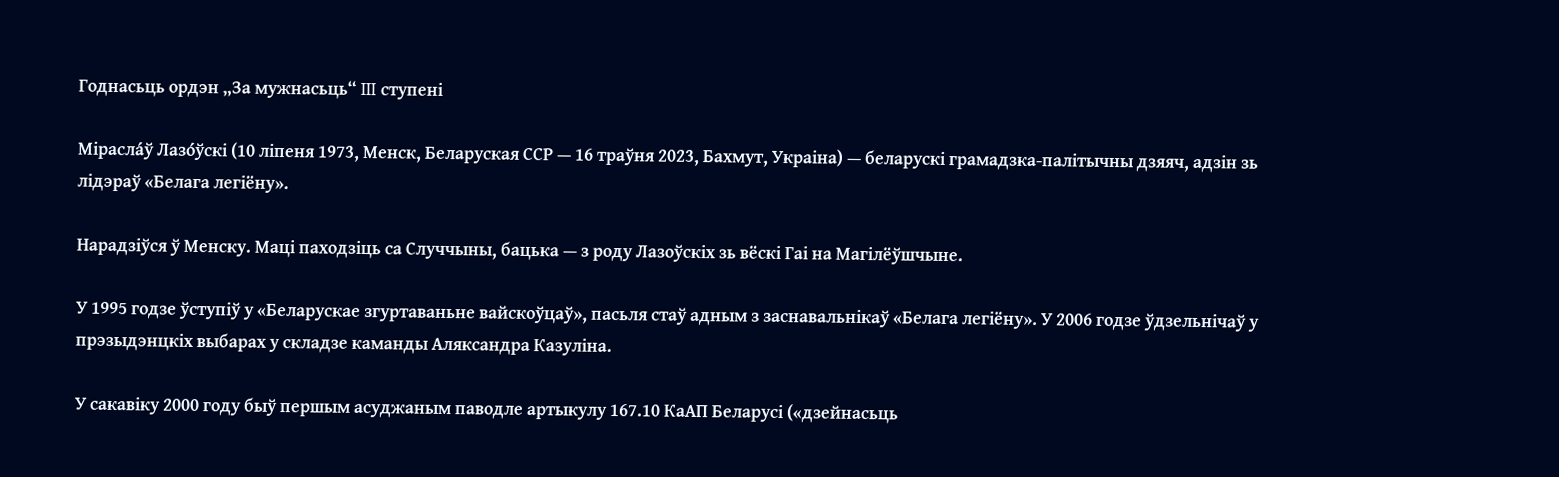Годнасьць ордэн „За мужнасьць“ III ступені

Мірасла́ў Лазо́ўскі (10 ліпеня 1973, Менск, Беларуская ССР — 16 траўня 2023, Бахмут, Украіна) — беларускі грамадзка-палітычны дзяяч, адзін зь лідэраў «Белага легіёну».

Нарадзіўся ў Менску. Маці паходзіць са Случчыны, бацька — з роду Лазоўскіх зь вёскі Гаі на Магілёўшчыне.

У 1995 годзе ўступіў у «Беларускае згуртаваньне вайскоўцаў», пасьля стаў адным з заснавальнікаў «Белага легіёну». У 2006 годзе ўдзельнічаў у прэзыдэнцкіх выбарах у складзе каманды Аляксандра Казуліна.

У сакавіку 2000 году быў першым асуджаным паводле артыкулу 167.10 КаАП Беларусі («дзейнасьць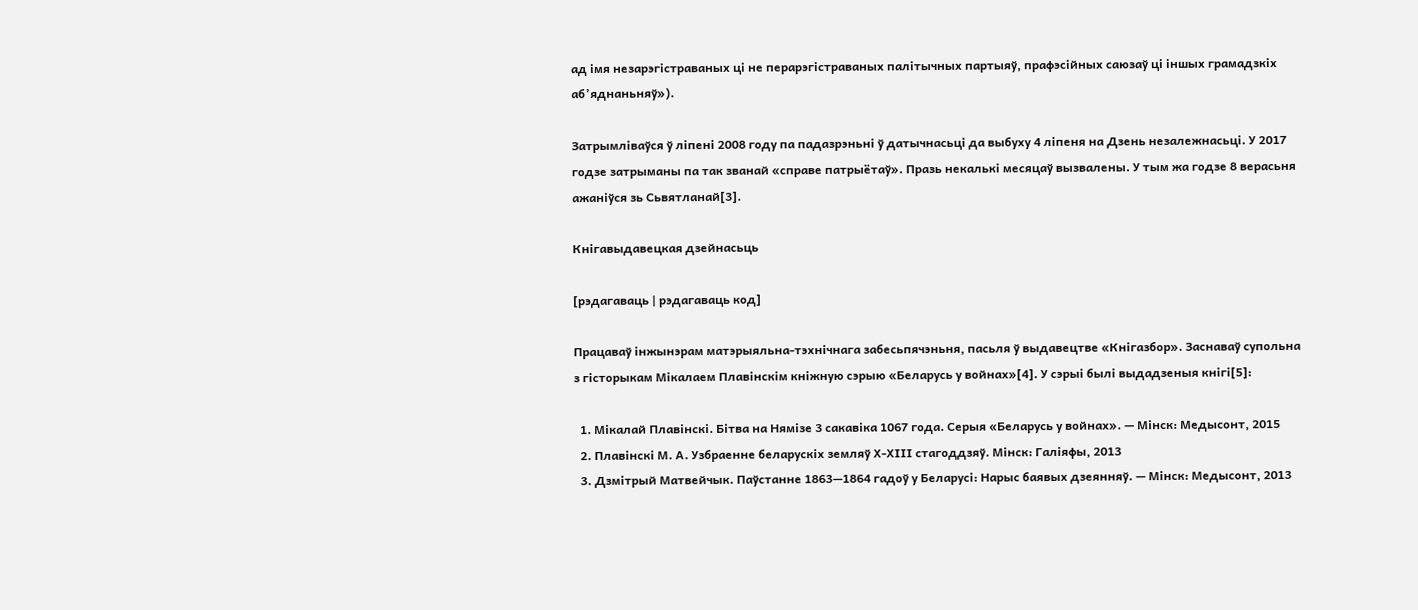ад імя незарэгістраваных ці не перарэгістраваных палітычных партыяў, прафэсійных саюзаў ці іншых грамадзкіх аб’яднаньняў»).

Затрымліваўся ў ліпені 2008 году па падазрэньні ў датычнасьці да выбуху 4 ліпеня на Дзень незалежнасьці. У 2017 годзе затрыманы па так званай «справе патрыётаў». Празь некалькі месяцаў вызвалены. У тым жа годзе 8 верасьня ажаніўся зь Сьвятланай[3].

Кнігавыдавецкая дзейнасьць

[рэдагаваць | рэдагаваць код]

Працаваў інжынэрам матэрыяльна-тэхнічнага забесьпячэньня, пасьля ў выдавецтве «Кнігазбор». Заснаваў супольна з гісторыкам Мікалаем Плавінскім кніжную сэрыю «Беларусь у войнах»[4]. У сэрыі былі выдадзеныя кнігі[5]:

  1. Мікалай Плавінскі. Бітва на Нямізе 3 сакавіка 1067 года. Серыя «Беларусь у войнах». — Мінск: Медысонт, 2015
  2. Плавінскі М. А. Узбраенне беларускіх земляў Х-ХІІІ стагоддзяў. Мінск: Галіяфы, 2013
  3. Дзмітрый Матвейчык. Паўстанне 1863—1864 гадоў у Беларусі: Нарыс баявых дзеянняў. — Мінск: Медысонт, 2013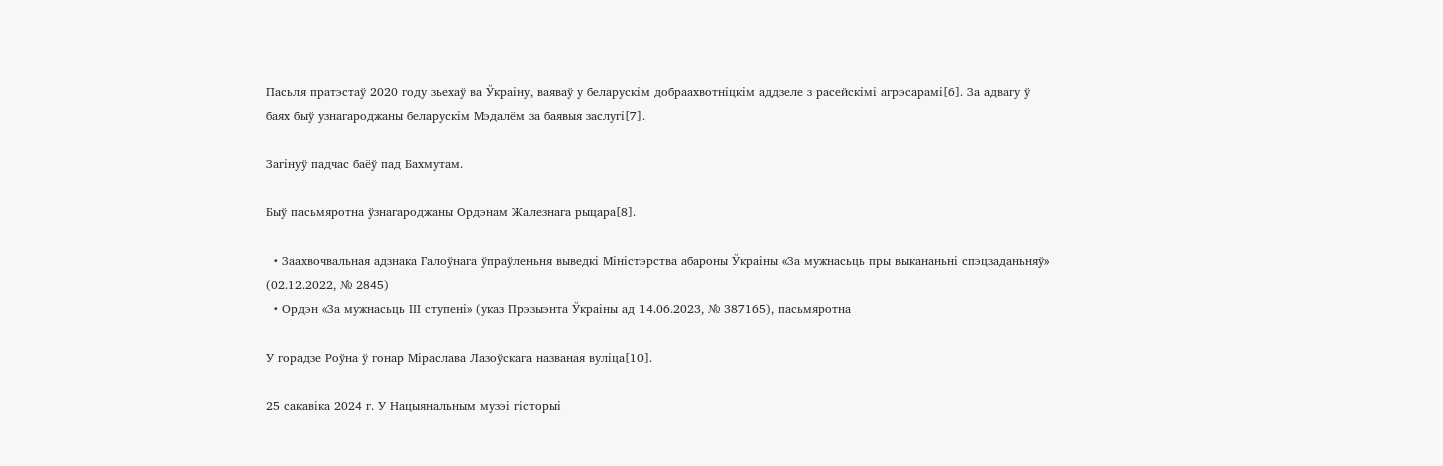Пасьля пратэстаў 2020 году зьехаў ва Ўкраіну, ваяваў у беларускім добраахвотніцкім аддзеле з расейскімі агрэсарамі[6]. За адвагу ў баях быў узнагароджаны беларускім Мэдалём за баявыя заслугі[7].

Загінуў падчас баёў пад Бахмутам.

Быў пасьмяротна ўзнагароджаны Ордэнам Жалезнага рыцара[8].

  • Заахвочвальная адзнака Галоўнага ўпраўленьня выведкі Міністэрства абароны Ўкраіны «За мужнасьць пры выкананьні спэцзаданьняў» (02.12.2022, № 2845)
  • Ордэн «За мужнасьць ІІІ ступені» (указ Прэзыэнта Ўкраіны ад 14.06.2023, № 387165), пасьмяротна

У горадзе Роўна ў гонар Міраслава Лазоўскага названая вуліца[10].

25 сакавіка 2024 г. У Нацыянальным музэі гісторыі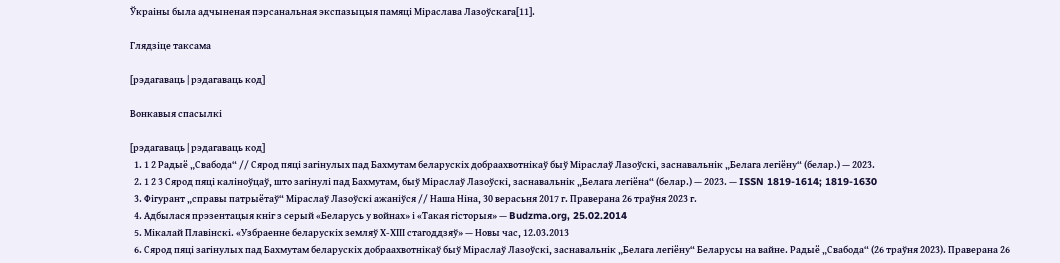Ўкраіны была адчыненая пэрсанальная экспазыцыя памяці Міраслава Лазоўскага[11].

Глядзіце таксама

[рэдагаваць | рэдагаваць код]

Вонкавыя спасылкі

[рэдагаваць | рэдагаваць код]
  1. 1 2 Радыё „Свабода“ // Сярод пяці загінулых пад Бахмутам беларускіх добраахвотнікаў быў Міраслаў Лазоўскі, заснавальнік „Белага легіёну“ (белар.) — 2023.
  2. 1 2 3 Сярод пяці каліноўцаў, што загінулі пад Бахмутам, быў Міраслаў Лазоўскі, заснавальнік „Белага легіёна“ (белар.) — 2023. — ISSN 1819-1614; 1819-1630
  3. Фігурант „справы патрыётаў“ Міраслаў Лазоўскі ажаніўся // Наша Ніна, 30 верасьня 2017 г. Праверана 26 траўня 2023 г.
  4. Адбылася прэзентацыя кніг з серый «Беларусь у войнах» і «Такая гісторыя» — Budzma.org, 25.02.2014
  5. Мікалай Плавінскі. «Узбраенне беларускіх земляў Х-ХІІІ стагоддзяў» — Новы час, 12.03.2013
  6. Сярод пяці загінулых пад Бахмутам беларускіх добраахвотнікаў быў Міраслаў Лазоўскі, заснавальнік „Белага легіёну“ Беларусы на вайне. Радыё „Свабода“ (26 траўня 2023). Праверана 26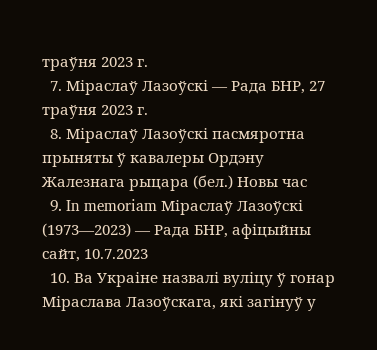траўня 2023 г.
  7. Міраслаў Лазоўскі — Рада БНР, 27 траўня 2023 г.
  8. Міраслаў Лазоўскі пасмяротна прыняты ў кавалеры Ордэну Жалезнага рыцара (бел.) Новы час
  9. In memoriam Міраслаў Лазоўскі (1973—2023) — Рада БНР, афіцыйны сайт, 10.7.2023
  10. Ва Украіне назвалі вуліцу ў гонар Міраслава Лазоўскага, які загінуў у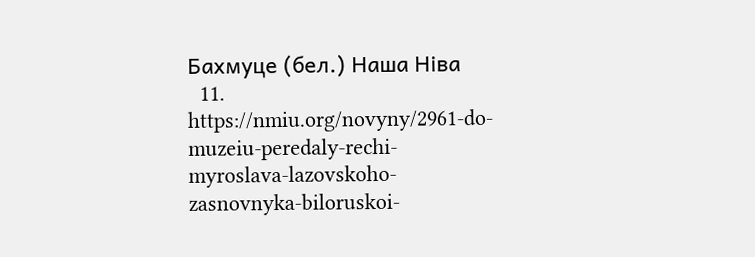Бахмуце (бел.) Наша Ніва
  11. https://nmiu.org/novyny/2961-do-muzeiu-peredaly-rechi-myroslava-lazovskoho-zasnovnyka-biloruskoi-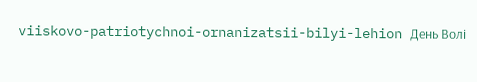viiskovo-patriotychnoi-ornanizatsii-bilyi-lehion День Волі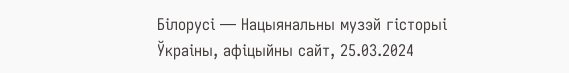Білорусі — Нацыянальны музэй гісторыі Ўкраіны, афіцыйны сайт, 25.03.2024